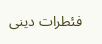فئطرات دینی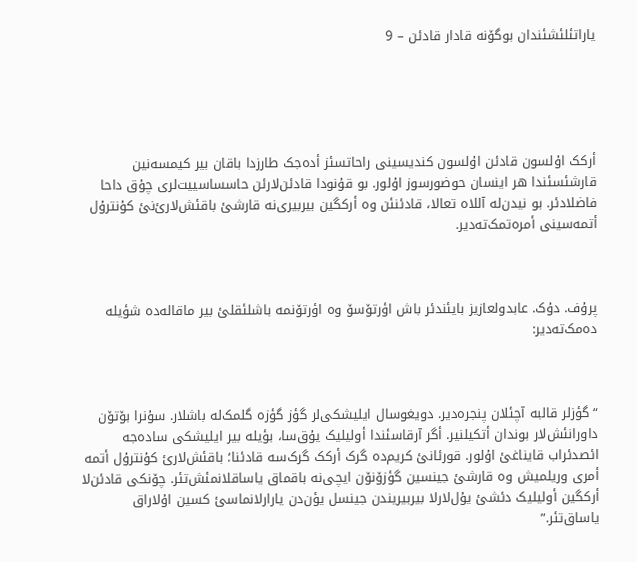یاراتئلئشئندان بوگۆنە قادار قادئن – 9





أرکک اۇلسون قادئن اۇلسون کندیسینی راحاتسئز أدەجک طارزدا باقان بیر کیمسەنین قارشئسئندا هر اینسان حوضورسوز اۇلور. بو قۇنودا قادئن‌لارئن حاسساسییت‌لری چۇق داحا فاضلادئر. بو نیدن‌لە آللاە تعالا، قادئنئن وە أرکگین بیربیری‌نە قارشئ باقئش‌لارئ‌نئ کۇنترۇل أتمەسینی أمرەتمک‌تەدیر.



پرۇف. دۇک. عابدولعازیز بایئندئر باش اؤرتۆسۆ وە اؤرتۆنمە باشلئقلئ بیر ماقالەدە شؤیلە دەمک‌تەدیر:



“گؤزلر قالبە آچئلان پنجرەدیر. دویغوسال ایلیشکی‌لر گؤز گؤزە گلمک‌لە باشلار. سۇنرا بۆتۆن داورانئش‌لار بوندان أتکیلنیر. أگر آرقاسئندا أولیلیک یۇق‌سا، بؤیلە بیر ایلیشکی سادەجە ائصدئراب قایناغئ اۇلور. قورئانئ کریم‌دە گرک أرکک گرک‌سە قادئنا؛ باقئش‌لارئ کۇنترۇل أتمە أمری وریلمیش وە قارشئ جینسین گؤزۆنۆن ایچی‌نە باقماق یاساقلانمئش‌تئر. چۆنکی قادئن‌لا أرکگین أولیلیک دئشئ یۇل‌لارلا بیربیریندن جینسل یؤن‌دن یارارلانماسئ کسین اۇلاراق یاساق‌تئر.”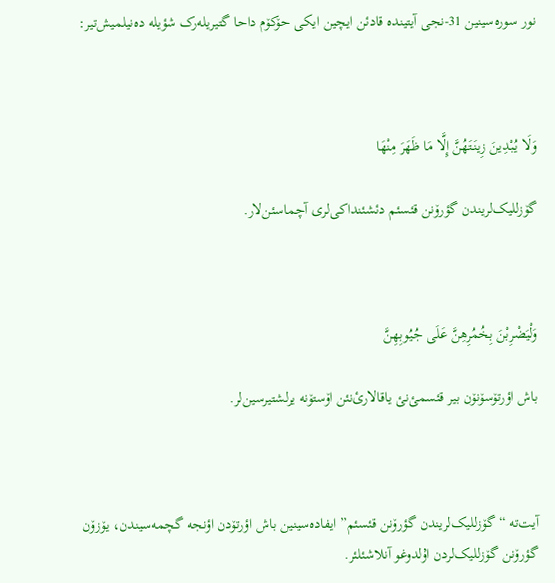نور سورەسینین 31-نجی آیتیندە قادئن ایچین ایکی حۆکۆم داحا گتیریلەرک شؤیلە دەنیلمیش‌تیر:



وَلَا يُبْدِينَ زِينَتَهُنَّ إِلَّا مَا ظَهَرَ مِنْهَا

گۆزللیک‌لریندن گؤرۆنن قئسئم دئشئنداکی‌لری آچماسئن‌لار.



وَلْيَضْرِبْنَ بِخُمُرِهِنَّ عَلَى جُيُوبِهِنَّ

باش اؤرتۆسۆنۆن بیر قئسمئ‌نئ یاقالارئ‌نئن اۆستۆنە یرلشتیرسین‌لر.



آیت‌تە “گۆزللیک‌لریندن گؤرۆنن قئسئم” ایفادەسینین باش اؤرتۆدن اؤنجە گچمەسیندن، یۆزۆن گؤرۆنن گۆزللیک‌لردن اۇلدوغو آنلاشئلئر.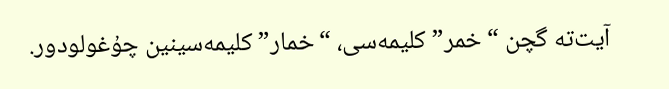آیت‌تە گچن “خمر” کلیمەسی، “خمار” کلیمەسینین چۇغولودور.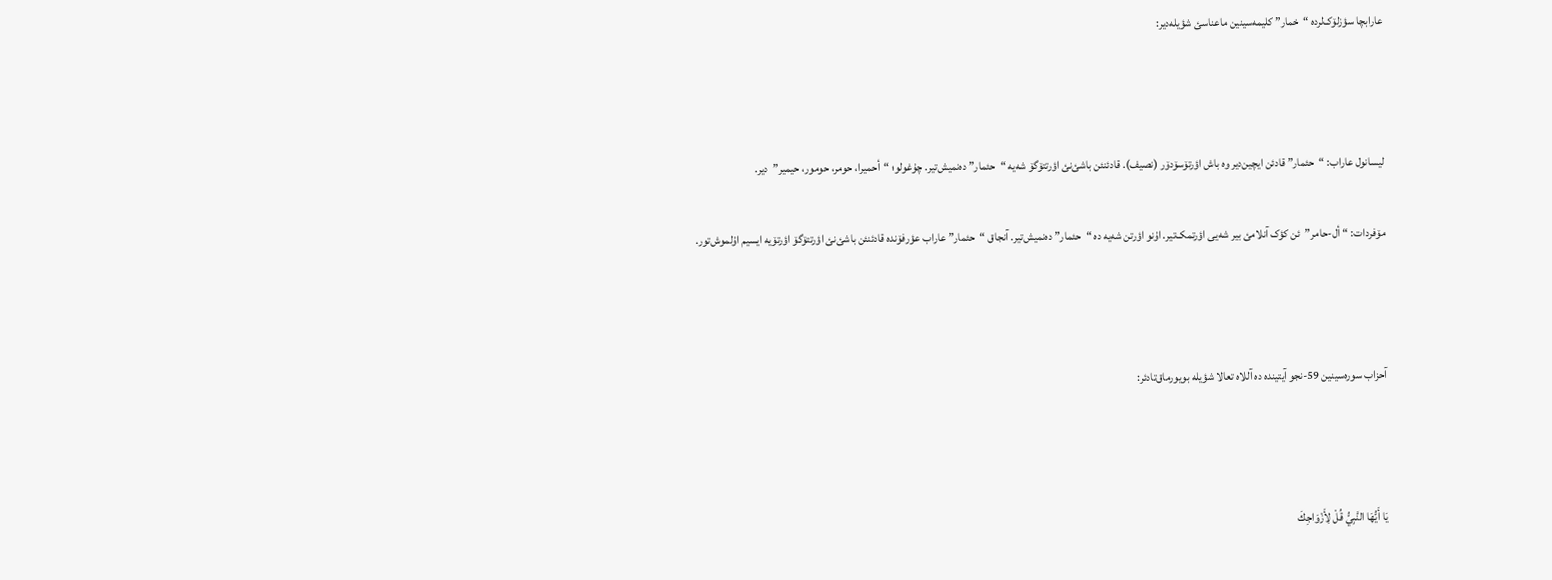عارابچا سؤزلۆک‌لردە “خمار” کلیمەسینین ماعناسئ شؤیلەدیر:



لیسانول عاراب: “حئمار” قادئن ایچین‌دیر وە باش اؤرتۆسۆدۆر (نصیف). قادئنئن باشئ‌نئ اؤرتتۆگۆ شەیە “حئمار” دەنمیش‌تیر. چۇغولو؛ “أحمیرا، حومر، حومور، حیمیر”دیر.

مۆفردات: “أل-حامر”ئن کؤک آنلامئ بیر شەیی اؤرتمک‌تیر. اۇنو اؤرتن شەیە دە “حئمار” دەنمیش‌تیر. آنجاق “حئمار” عاراب عؤرفۆندە قادئنئن باشئ‌نئ اؤرتتۆگۆ اؤرتۆیە ایسیم اۇلموش‌تور.



آحزاب سورەسینین 59-نجو آیتیندە دە آللاە تعالا شؤیلە بویورماق‌تادئر:



يَا أَيُّهَا النَّبِيُّ قُلْ لِأَزْوَاجِكَ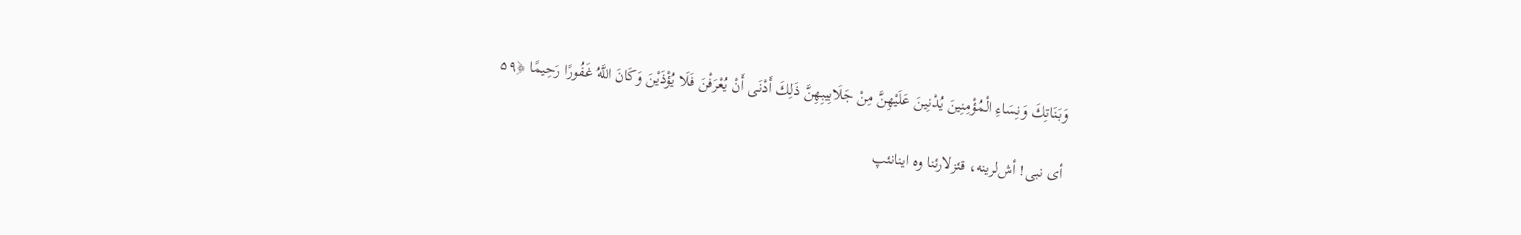وَبَنَاتِكَ وَنِسَاءِ الْمُؤْمِنِينَ يُدْنِينَ عَلَيْهِنَّ مِنْ جَلَابِيبِهِنَّ ذَلِكَ أَدْنَى أَنْ يُعْرَفْنَ فَلَا يُؤْذَيْنَ وَكَانَ اللَّهُ غَفُورًا رَحِيمًا ﴿۵۹

أی نبی! أش‌لرینە، قئزلارئنا وە اینانئپ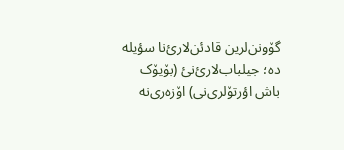گۆونن‌لرین قادئن‌لارئ‌نا سؤیلە دە؛ جیلباب‌لارئ‌نئ (بۆیۆک باش اؤرتۆلری‌نی) اۆزەری‌نە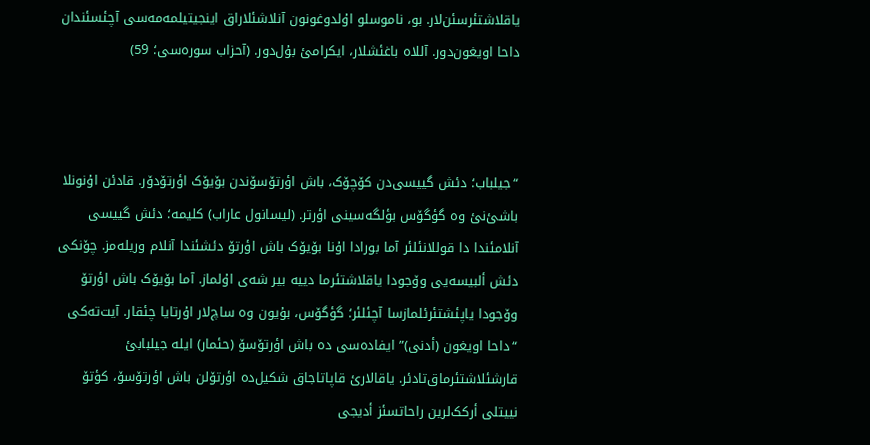یاقلاشتئرسئن‌لار. بو، ناموسلو اۇلدوغونون آنلاشئلاراق اینجیتیلمەمەسی آچئسئندان داحا اویغون‌دور. آللاە باغئشلار، ایکرامئ بۇل‌دور. (آحزاب سورەسی؛ 59)



“جیلباب؛ دئش گییسی‌دن کۆچۆک، باش اؤرتۆسۆندن بۆیۆک اؤرتۆدۆر. قادئن اۇنونلا باشئ‌نئ وە گؤگۆس بؤلگەسینی اؤرتر. (لیسانول عاراب) کلیمە؛ دئش گییسی آنلامئندا دا قوللانئلئر آما بورادا اۇنا بۆیۆک باش اؤرتۆ دئشئندا آنلام وریلەمز. چۆنکی دئش ألبیسەیی وۆجودا یاقلاشتئرما دییە بیر شەی اۇلماز. آما بۆیۆک باش اؤرتۆ وۆجودا یاپئشتئرئلمازسا آچئلئر؛ گؤگۆس، بۇیون وە ساچ‌لار اۇرتایا چئقار. آیت‌تەکی “داحا اویغون (أدنی)” ایفادەسی دە باش اؤرتۆسۆ (حئمار) ایلە جیلبابئ قارشئلاشتئرماق‌تادئر. یاقالارئ قاپاتاجاق شکیل‌دە اؤرتۆلن باش اؤرتۆسۆ، کؤتۆ نییتلی أرکک‌لرین راحاتسئز أدیجی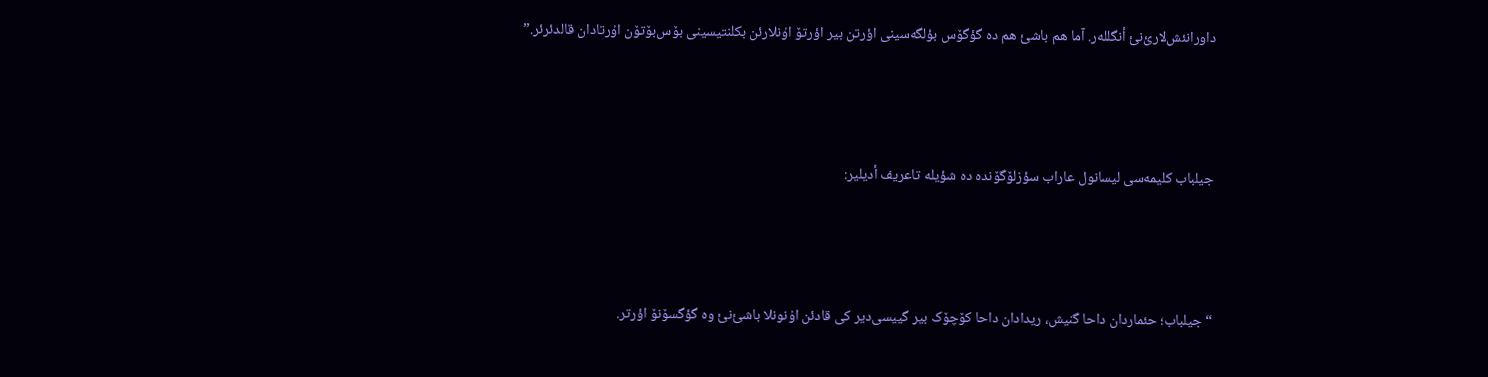داورانئش‌لارئ‌نئ أنگللەر. آما هم باشئ هم دە گؤگۆس بؤلگەسینی اؤرتن بیر اؤرتۆ اۇنلارئن بکلنتیسینی بۆس‌بۆتۆن اۇرتادان قالدئرئر.”



جیلباب کلیمەسی لیسانول عاراب سؤزلۆگۆندە دە شؤیلە تاعریف أدیلیر:



“جیلباب؛ حئماردان داحا گنیش، ریدادان داحا کۆچۆک بیر گییسی‌دیر کی قادئن اۇنونلا باشئ‌نئ وە گؤگسۆنۆ اؤرتر.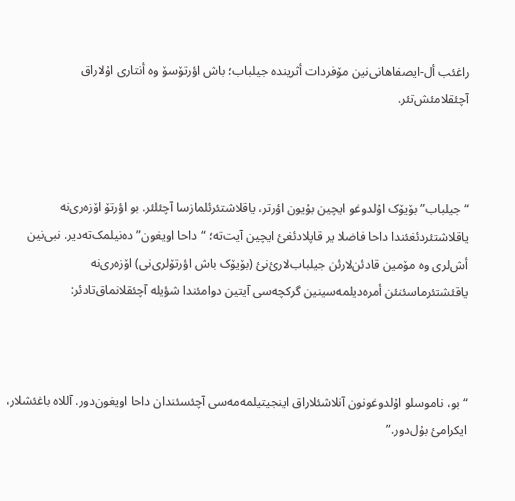راغئب أل-ایصفاهانی‌نین مۆفردات أثریندە جیلباب؛ باش اؤرتۆسۆ وە أنتاری اۇلاراق آچئقلامئش‌تئر.



“جیلباب” بۆیۆک اۇلدوغو ایچین بۇیون اؤرتر، یاقلاشتئرئلمازسا آچئلئر. بو اؤرتۆ اۆزەری‌نە یاقلاشتئردئغئندا داحا فاضلا یر قاپلادئغئ ایچین آیت‌تە؛ “داحا اویغون” دەنیلمک‌تەدیر. نبی‌نین أش‌لری وە مۆمین قادئن‌لارئن جیلباب‌لارئ‌نئ (بۆیۆک باش اؤرتۆلری‌نی) اۆزەری‌نە یاقئشتئرماسئنئن أمرەدیلمەسینین گرکچەسی آیتین دوامئندا شؤیلە آچئقلانماق‌تادئر:



“بو، ناموسلو اۇلدوغونون آنلاشئلاراق اینجیتیلمەمەسی آچئسئندان داحا اویغون‌دور. آللاە باغئشلار، ایکرامئ بۇل‌دور.”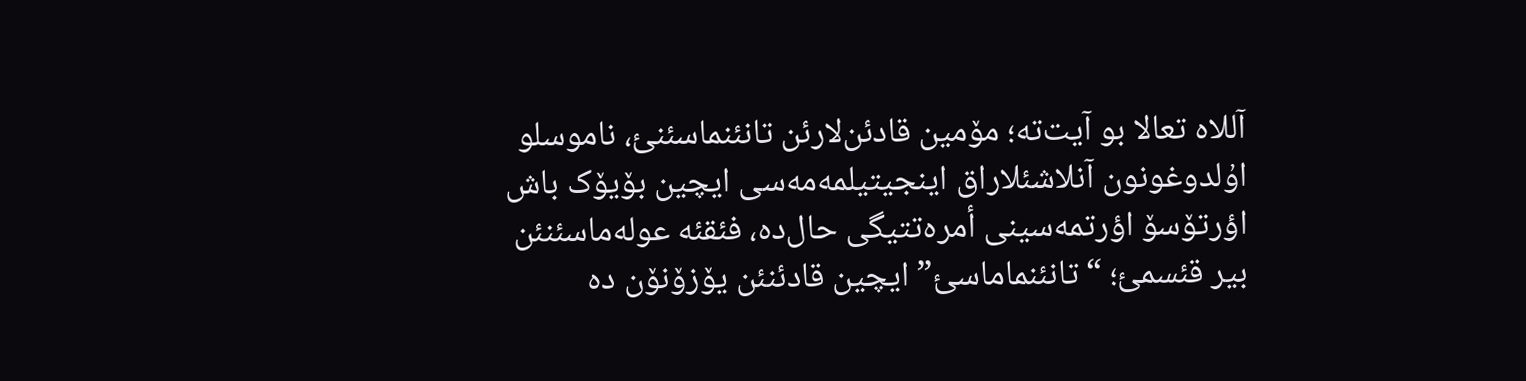آللاە تعالا بو آیت‌تە؛ مۆمین قادئن‌لارئن تانئنماسئنئ، ناموسلو اۇلدوغونون آنلاشئلاراق اینجیتیلمەمەسی ایچین بۆیۆک باش اؤرتۆسۆ اؤرتمەسینی أمرەتتیگی حال‌دە، فئقئە عولەماسئنئن بیر قئسمئ؛ “تانئنماماسئ” ایچین قادئنئن یۆزۆنۆن دە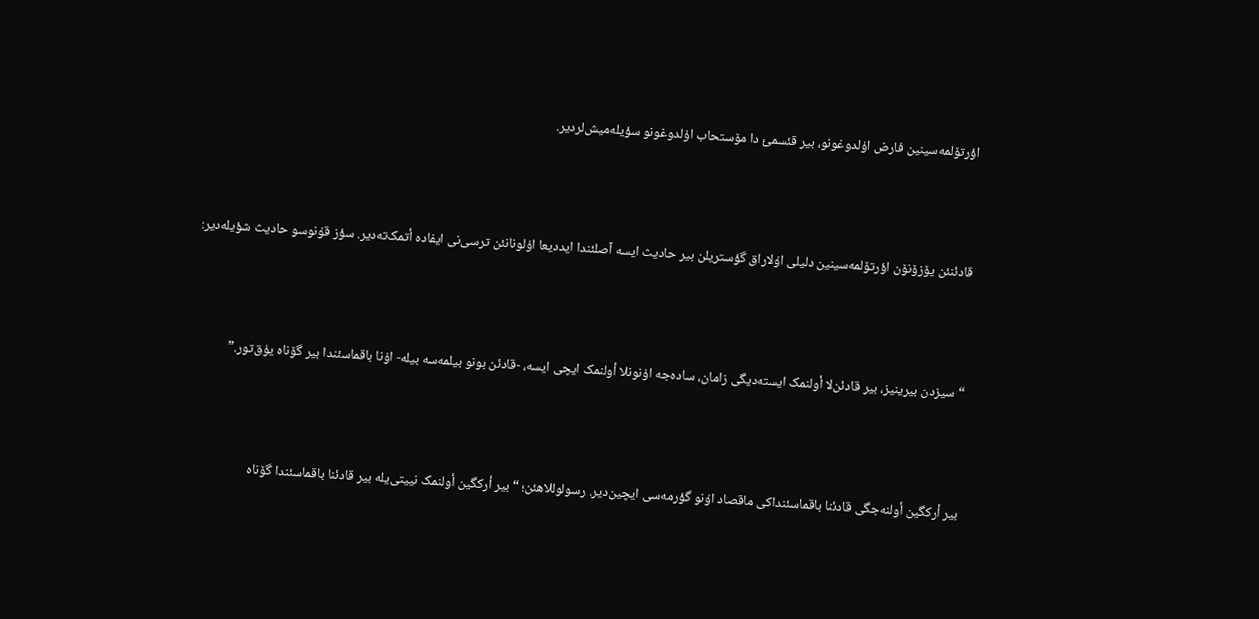اؤرتۆلمەسینین فارض اۇلدوغونو، بیر قئسمئ دا مۆستحاب اۇلدوغونو سؤیلەمیش‌لردیر.



قادئنئن یۆزۆنۆن اؤرتۆلمەسینین دلیلی اۇلاراق گؤستریلن بیر حادیث ایسە آصلئندا ایددیعا اۇلونانئن ترسی‌نی ایفادە أتمک‌تەدیر. سؤز قۇنوسو حادیث شؤیلەدیر:



“سیزدن بیرینیز، بیر قادئن‌لا أولنمک ایستەدیگی زامان، سادەجە اۇنونلا أولنمک ایچی ایسە، -قادئن بونو بیلمەسە بیلە- اۇنا باقماسئندا بیر گۆناە یۇق‌تور.”



بیر أرکگین أولنەجگی قادئنا باقماسئنداکی ماقصاد اۇنو گؤرمەسی ایچین‌دیر. رسولوللاهئن؛ “بیر أرکگین أولنمک نییتی‌یلە بیر قادئنا باقماسئندا گۆناە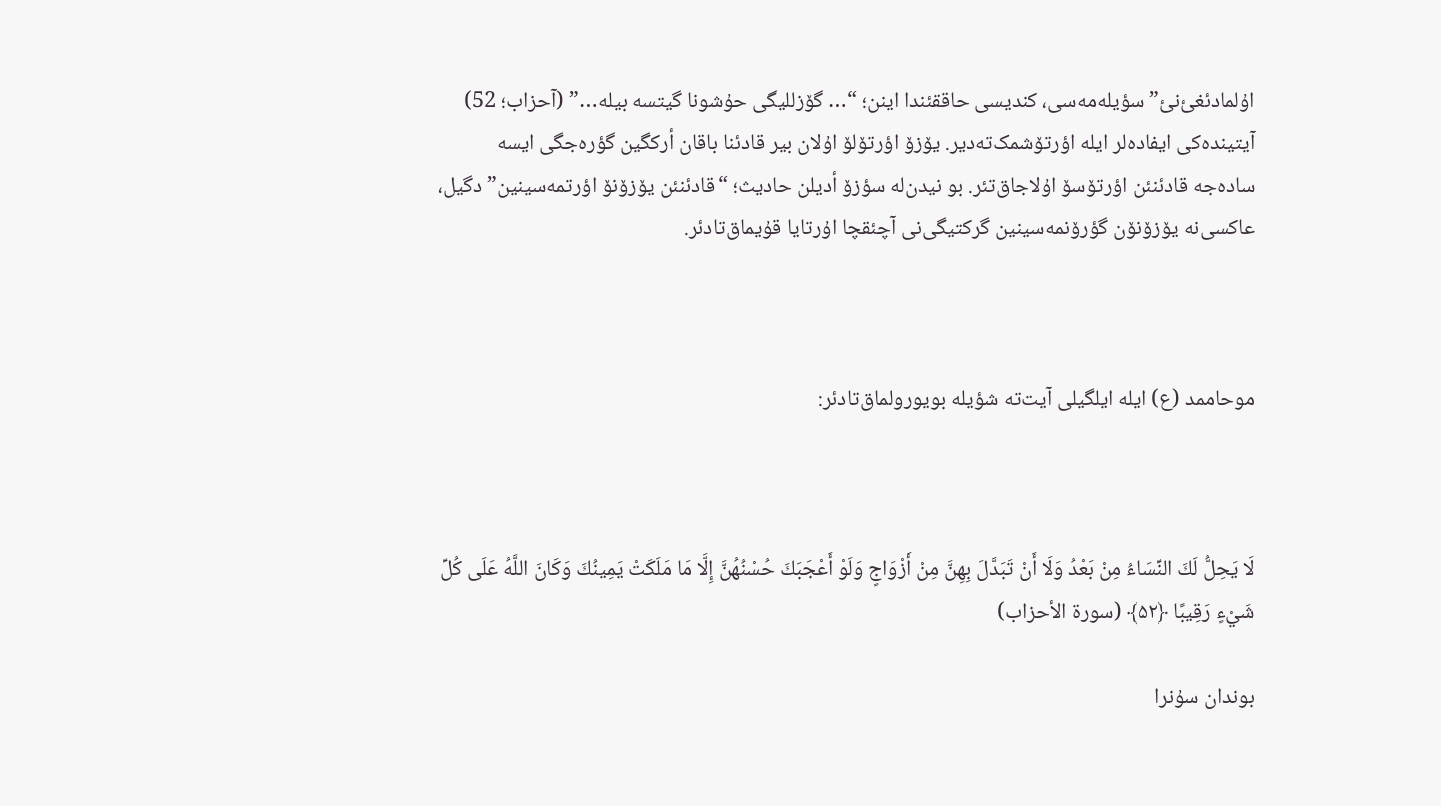اۇلمادئغئ‌نئ” سؤیلەمەسی، کندیسی حاققئندا اینن؛ “… گۆزللیگی حۇشونا گیتسە بیلە…” (آحزاب؛ 52) آیتیندەکی ایفادەلر ایلە اؤرتۆشمک‌تەدیر. یۆزۆ اؤرتۆلۆ اۇلان بیر قادئنا باقان أرکگین گؤرەجگی ایسە سادەجە قادئنئن اؤرتۆسۆ اۇلاجاق‌تئر. بو نیدن‌لە سؤزۆ أدیلن حادیث؛ “قادئنئن یۆزۆنۆ اؤرتمەسینین” دگیل، عاکسی‌نە یۆزۆنۆن گؤرۆنمەسینین گرکتیگی‌نی آچئقچا اۇرتایا قۇیماق‌تادئر.



موحاممد (ع) ایلە ایلگیلی آیت‌تە شؤیلە بویورولماق‌تادئر:



لَا يَحِلُّ لَكَ النِّسَاءُ مِنْ بَعْدُ وَلَا أَنْ تَبَدَّلَ بِهِنَّ مِنْ أَزْوَاجٍ وَلَوْ أَعْجَبَكَ حُسْنُهُنَّ إِلَّا مَا مَلَكَتْ يَمِينُكَ وَكَانَ اللَّهُ عَلَى كُلِّ شَيْءٍ رَقِيبًا ﴿۵۲﴾ (سورة الأحزاب)

بوندان سۇنرا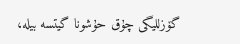گۆزللیگی چۇق حۇشونا گیتسە بیلە،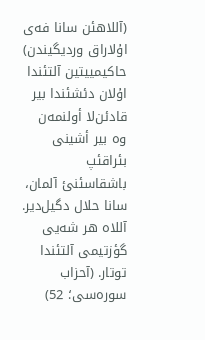(آللاهئن سانا فەی اۇلاراق وردیگیندن) حاکیمییتین آلتئندا اۇلان دئشئندا بیر قادئن‌لا أولنمەن وە بیر أشینی بئراقئپ باشقاسئنئ آلمان، سانا حلال دگیل‌دیر. آللاە هر شەیی گؤزتیمی آلتئندا توتار. (آحزاب سورەسی؛ 52)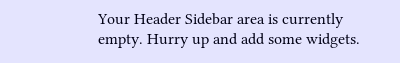Your Header Sidebar area is currently empty. Hurry up and add some widgets.